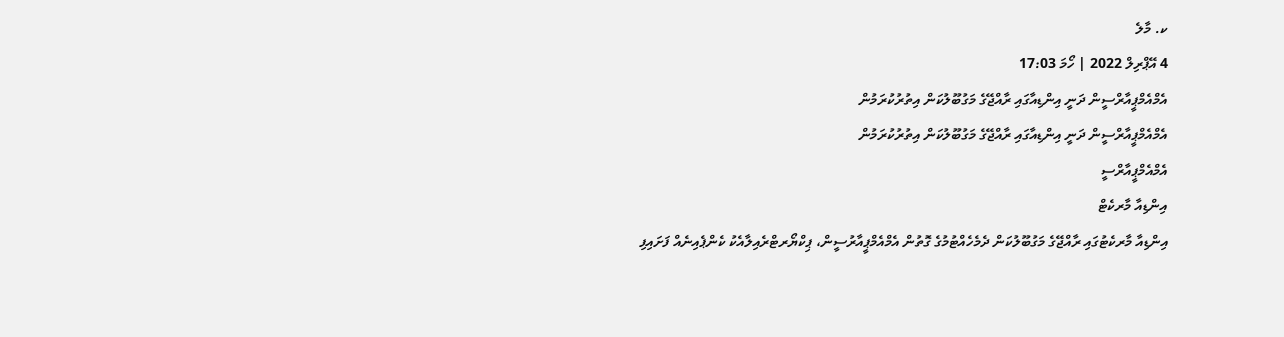ކ. މާލެ
4 އޭޕްރިލް 2022 | ހޯމަ 17:03
އެމްއެމްޕީއާރްސީން ދަނީ އިންޑިއާގައި ރާއްޖޭގެ މަގުބޫލުކަން އިތުރުކުރަމުން
އެމްއެމްޕީއާރްސީން ދަނީ އިންޑިއާގައި ރާއްޖޭގެ މަގުބޫލުކަން އިތުރުކުރަމުން
އެމްއެމްޕީއާރްސީ
އިންޑިއާ މާރކެޓް
އިންޑިއާ މާރކެޓުގައި ރާއްޖޭގެ މަގުބޫލުކަން ދެމެހެއްޓުމުގެ ގޮތުން އެމްއެމްޕީއާރުސީން، ޕިކްޔޯރޓްރެއިލާއެކު ކެންޕެއިނެއް ފަށައިފި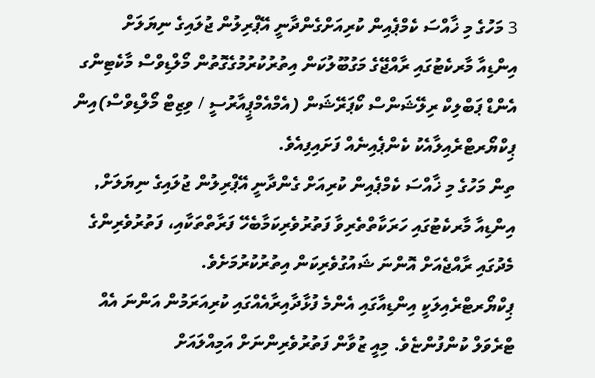3 މަހުގެ މި ޚާއްސަ ކެމްޕެއިން ކުރިއަށްގެންދާނީ އޭޕްރިލުން ޖުލައިގެ ނިޔަލަށް
އިންޑިއާ މާރކެޓުގައި ރާއްޖޭގެ މަގުބޫލުކަން އިތުރުކުރުމުގެގޮތުން މޯލްޑިވްސް މާކެޓިންގ އެންޑް ޕަބްލިކް ރިލޭޝަންސް ކޯޕަރޭޝަން (އެމްއެމްޕީއާރުސީ / ވިޒިޓް މޯލްޑިވްސް)އިން ޕިކްޔޯރޓްރެއިލާއެކު ކެންޕެއިނެއް ފަށައިފިއެވެ.
ތިން މަހުގެ މި ޚާއްސަ ކެމްޕެއިން ކުރިއަށް ގެންދާނީ އޭޕްރިލުން ޖުލައިގެ ނިޔަލަށް, އިންޑިއާ މާރކެޓުގައި ހަރަކާތްތެރިވާ ފަތުރުވެރިކަމާބެހޭ ފަރާތްތަކާއި، ފަތުރުވެރިންގެ މެދުގައި ރާއްޖެއަށް އޮންނަ ޝައުގުވެރިކަން އިތުރުކުރުމަށެވެ.
ޕިކްޔޯރޓްރެއިލަކީ އިންޑިއާގައި އެންމެ ފުޅާދާއިރާއެއްގައި ކުރިއަރަމުން އަންނަ އެއް ޓްރެވަލް ކުންފުންޏެވެ. މިއީ ޒުވާން ފަތުރުވެރިންނަށް އަމިއްލައަށް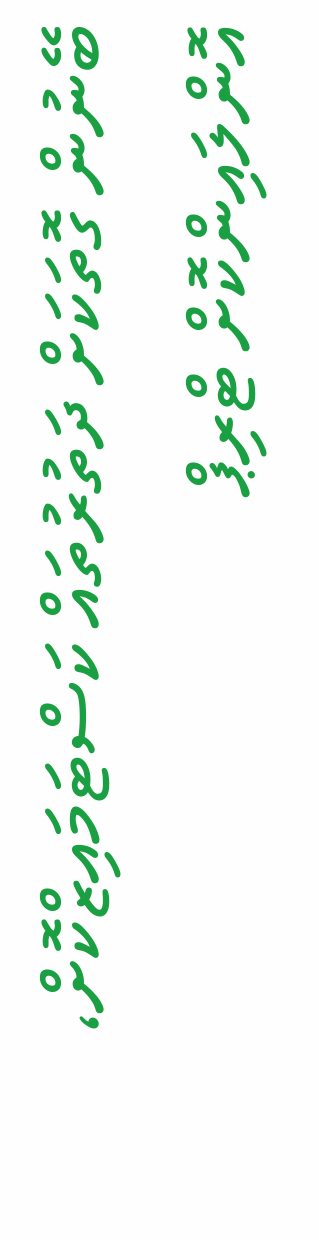ބޭނުން ގޮތަކަށް ދަތުރުތައް ކަސްޓަމައިޒްކޮށް، އޮންލައިންކޮށް ޓްރިޕް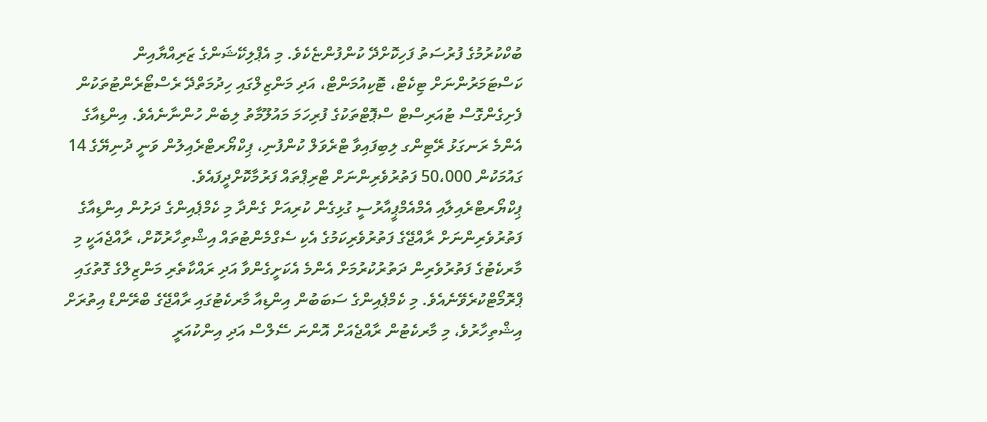ބުކްކުރުމުގެ ފުރުސަތު ފަހިކޮށްދޭ ކުންފުންޏެކެވެ. މި އެޕްލިކޭޝަންގެ ޒަރިއްޔާއިން ކަސްޓަމަރުންނަށް ޓިކެޓް، ޓޮކިއުމަންޓް، އަދި މަންޒިލްގައި ހިދުމަތްދޭ ރެސްޓޯރެންޓުތަކުން ފެށިގެންގޮސް ޓުއަރިސްޓް ސްޕޮޓްތަކުގެ ފުރިހަމަ މައުލޫމާތު ލިބެން ހުންނާނެއެވެ. އިންޑިއާގެ އެންމެ ރަނގަޅު ރޭޓިންގ ލިބިފައިވާ ޓްރެވަލް ކުންފުނި، ޕިކްޔޯރޓްރެއިލުން ވަނީ ދުނިޔޭގެ 14 ގައުމަކުން 50،000 ފަތުރުވެރިންނަށް ޓްރިޕްތައް ފަރުމާކޮށްދީފައެވެ.
ޕިކްޔޯރޓްރެއިލާއި އެމްއެމްޕީއާރުސީ ގުޅިގެން ކުރިއަށް ގެންދާ މި ކެމްޕެއިންގެ ދަށުން އިންޑިއާގެ ފަތުރުވެރިންނަށް ރާއްޖޭގެ ފަތުރުވެރިކަމުގެ އެކި ސެގްމެންޓުތައް އިޝްތިހާރުކޮށް، ރާއްޖެއަކީ މި މާރކެޓުގެ ފަތުރުވެރިން ދަތުރުކުރުމަށް އެންމެ އެކަށީގެންވާ އަދި ރައްކާތެރި މަންޒިލްގެ ގޮތުގައި ޕްރޮމޯޓްކުރެވޭނެއެވެ. މި ކެމްޕެއިންގެ ސަބަބުން އިންޑިއާ މާރކެޓުގައި ރާއްޖޭގެ ބްރޭންޑް އިތުރަށް އިޝްތިހާރުވެ، މި މާރކެޓުން ރާއްޖެއަށް އޮންނަ ސޭލްސް އަދި އިންކުއަރީ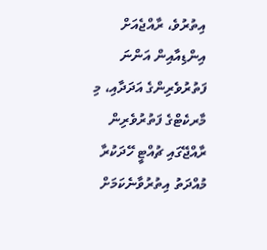އިތުރުވެ، ރާއްޖެއަށް އިންޑިއާއިން އަންނަ ފަތުރުވެރިންގެ އަދަދާއި، މި މާރކެޓްގެ ފަތުރުވެރިން ރާއްޖޭގައި ޗުއްޓީ ހޭދަކުރާ މުއްދަތު އިތުރުވާނެކަމަށް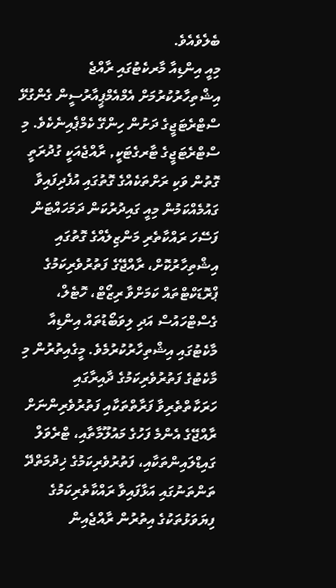ބެލެވެއެވެ.
މިއީ އިންޑިއާ މާރކެޓުގައި ރާއްޖެ އިޝްތިހާރުކުރުމަށް އެމްއެމްޕީއާރުސީން ގެންގުޅޭ ސްޓްރެޓަޖީގެ ދަށުން ހިންގޭ ކެމްޕެއިނެކެވެ. މި ސްޓްރެޓަޖީގެ ޓާރގެޓަކީ, ރާއްޖެއަކީ ގުދުރަތީ ގޮތުން ވަކި ރަށްތަކެއްގެ ގޮތުގައި އުފެދިފައިވާ ގައުމެއްކަމުން މިއީ ގައިދުރުކަން ދަމަހައްޓަން ފަސޭހަ ރައްކާތެރި މަންޒިލެއްގެ ގޮތުގައި އިޝްތިހާރުކޮށް، ރާއްޖޭގެ ފަތުރުވެރިކަމުގެ ޕްރޮޑަކްޓްތައް ކަމަށްވާ ރިޒޯޓް، ހޮޓެލް، ގެސްޓްހައުސް އަދި ލިވަބޯޑުތައް އިންޑިއާ މާކެޓުގައި އިޝްތިހާރުކުރުމެވެ. މީގެއިތުރުން މި މާކެޓުގެ ފަތުރުވެރިކަމުގެ ދާއިރާގައި ހަރަކާތްތެރިވާ ފަރާތްތަކާއި ފަތުރުވެރިންނަށް ރާއްޖޭގެ އެންމެ ފަހުގެ މައުލޫމާތާއި، ޓްރެވަލް ގައިޑްލައިންތަކާއި، ފަތުރުވެރިކަމުގެ ޚިދުމަތްދޭ ތަންތަނުގައި އަޅާފައިވާ ރައްކާތެރިކަމުގެ ފިޔަވަޅުތަކުގެ އިތުރުން ރާއްޖެއިން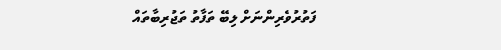ފަތުރުވެރިންނަށް ލިބޭ ތަފާތު ތަޖުރިބާތައް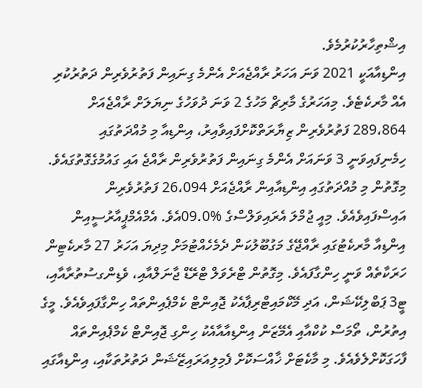އިޝްތިހާރުކުރުމެވެ.
އިންޑިއާއަކީ 2021 ވަނަ އަހަރު ރާއްޖެއަށް އެންމެ ގިނައިން ފަތުރުވެރިން ދަތުރުކުރި އެއް މާރކެޓެވެ. މިއަހަރުގެ މާރިޗް މަހުގެ 2 ވަނަ ދުވަހުގެ ނިޔަލަށް ރާއްޖެއަށް 289،864 ފަތުރުވެރިން ޒިޔާރަތްކޮށްފައިވާއިރު، އިންޑިއާ މި މުއްދަތުގައި ހިމެނިފައިވަނީ 3 ވަނައަށް އެންމެ ގިނައިން ފަތުރުވެރިން ރާއްޖެ އައި ގައުމުގެގޮތުގައެވެ. މިގޮތުން މި މުއްދަތުގައި އިންޑިއާއިން ރާއްޖެއަށް 26،094 ފަތުރުވެރިން އައިސްފައިވެއެވެ. މިއީ ޖުމްލަ އެރައިވަލްސްގެ %09.0އެވެ. އެމްއެމްޕީއާރުސީއިން އިންޑިއާ މާރކެޓުގައި ރާއްޖޭގެ މަގުބޫލުކަން ދެމެހެއްޓުމަށް މިދިޔަ އަހަރު 27 މާރކެޓިން ހަރަކާތެއް ވަނީ ހިންގާފައެވެ. މިގޮތުން ޓްރެވަލް ޓްރޭޑް ޖާނަލްއާއި، ވެޑިންގސުތުރާއާއި، ޓީ3 ޕަބްލިކޭޝަން، އަދި މޭކްމައިޓްރިޕާއެކު ޖޮއިންޓް ކެމްޕެއިންތައް ހިންގާފައިވެއެވެ. މީގެ އިތުރުން، ތޯމަސް ކުކްއާއި އެމޭޒަން އިންޑިއާއާއެކު ހިންގި ޖޮއިންޓް ކެމްޕެއިންތައް ފާހަގަކޮށްލެވެއެވެ. މި މާކެޓަށް ޚާއްސަކޮށް ފެމިލިއަރައިޒޭޝަން ދަތުރުތަކާއި، އިންޑިއާގައި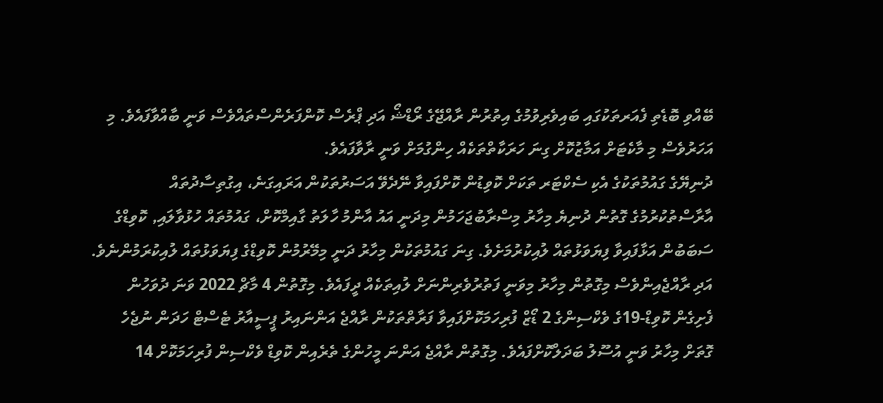ބޭއްވި ބޮޑެތި ފެއަރތަކުގައި ބައިވެރިވުމުގެ އިތުރުން ރާއްޖޭގެ ރޯޑްޝޯ އަދި ޕްރެސް ކޮންފަރެންސްތައްވެސް ވަނީ ބާއްވާފައެވެ. މި އަހަރުވެސް މި މާކެޓަށް އަމާޒުކޮށް ގިނަ ހަރަކާތްތަކެއް ހިންގުމަށް ވަނީ ރާވާފައެވެ.
ދުނިޔޭގެ ގައުމުތަކުގެ އެކި ސެކްޓަރ ތަކަށް ކޮވިޑުން ކޮށްފައިވާ ނޭދެވޭ އަސަރުތަކުން އަރައިގަނެ، އިގުތިސާދުތައް އާރާސްތުކުރުމުގެ ގޮތުން ދުނިޔެ މިހާރު މިސްރާބުޖަހަމުން މިދަނީ އައު އާންމު ހާލަތު ގާއިމްކޮށް، ގައުމުތައް ހުޅުވާލައި, ކޮވިޑްގެ ސަބަބުން އަޅާފައިވާ ފިޔަވަޅުތައް ލުއިކުރުމަށެވެ. ގިނަ ގައުމުތަކުން މިހާރު ދަނީ މިމޭރުމުން ކޮވިޑްގެ ފިޔަވަޅުތައް ލުއިކުރަމުންނެވެ. އަދި ރާއްޖެއިންވެސް މިގޮތުން މިހާރު މިވަނީ ފަތުރުވެރިންނަށް ލުއިތަކެއް ދީފައެވެ. މިގޮތުން 4 މާޗް 2022 ވަނަ ދުވަހުން ފެށިގެން ކޮވިޑް-19ގެ ވެކްސިންގެ 2 ޑޯޒް ފުރިހަމަކޮށްފައިވާ ފަރާތްތަކުން ރާއްޖެ އަންނައިރު ޕީސީއާރު ޓެސްޓް ހަދަން ނުޖެހެ ގޮތަށް މިހާރު ވަނީ އުސޫލު ބަދަލްކޮށްފައެވެ. މިގޮތުން ރާއްޖެ އަންނަ މީހުންގެ ތެރެއިން ކޮވިޑް ވެކްސިން ފުރިހަމަކޮށް 14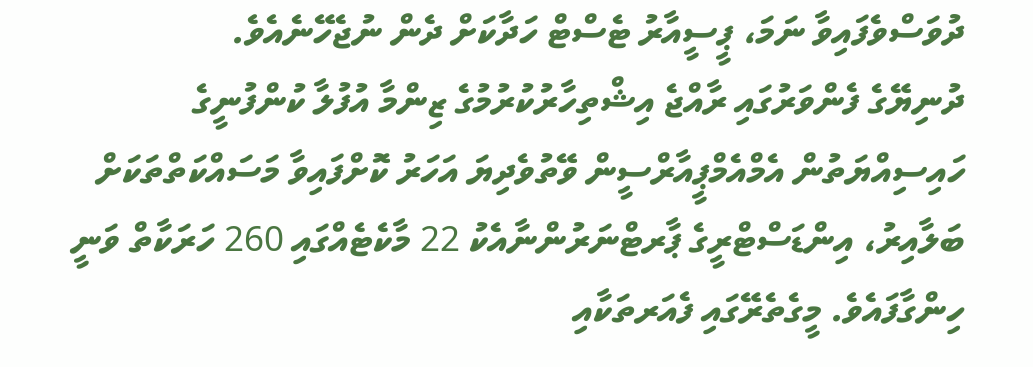ދުވަސްވެފައިވާ ނަމަ، ޕީސީއާރު ޓެސްޓް ހަދާކަށް ދެން ނުޖެހޭނެއެވެ.
ދުނިޔޭގެ ފެންވަރުގައި ރާއްޖެ އިޝްތިހާރުކުރުމުގެ ޒިންމާ އުފުލާ ކުންފުނީގެ ހައިސިއްޔަތުން އެމްއެމްޕީއާރްސީން ވޭތުވެދިޔަ އަހަރު ކޮށްފައިވާ މަސައްކަތްތަކަށް ބަލާއިރު، އިންޑަސްޓްރީގެ ޕާރޓްނަރުންނާއެކު 22 މާކެޓެއްގައި 260 ހަރަކާތް ވަނީ ހިންގާފައެވެ. މީގެތެރޭގައި ފެއަރތަކާއި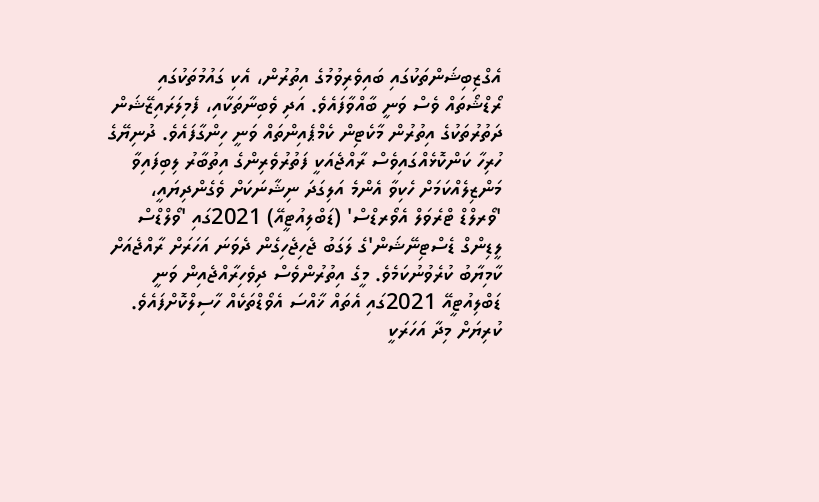އެގްޒިބިޝަންތަކުގައި ބައިވެރިވުމުގެ އިތުރުން، އެކި ގައުމުތަކުގައި ރޯޑްޝޯތައް ވެސް ވަނީ ބާއްވާފައެވެ. އަދި ވެބިނާތަކާއި، ފެމިލަރައިޒޭޝަން ދަތުރުތަކުގެ އިތުރުން މާކެޓިން ކެމްޕެއިންތައް ވަނީ ހިންގާފައެވެ. ދުނިޔޭގެ ހުރިހާ ކަންކޮޅެއްގައިވެސް ރާއްޖެއަކީ ފަތުރުވެރިންގެ އިތުބާރު ލިބިފައިވާ މަންޒިލެއްކަމަށް ހެކިވާ އެންމެ އަލިގަދަ ނިޝާނަކަށް ވެގެންދިޔައީ، 'ވޯރލްޑް ޓްރެވަލް އެވޯރޑްސް' (ޑަބްލިއުޓީއޭ) 2021ގައި 'ވޯލްޑްސް ލީޑިންގް ޑެސްޓިނޭޝަން'ގެ ލަގަބު ޖެހިޖެހިގެން ދެވަނަ އަހަރަށް ރާއްޖެއަށް ކާމިޔާބު ކުރެވުނުކަމެވެ. މީގެ އިތުރުންވެސް ދިވެހިރާއްޖެއިން ވަނީ ޑަބްލިއުޓީއޭ 2021ގައި އެތައް ޚާއްސަ އެވޯޑްތަކެއް ހާސިލްކޮށްފައެވެ.
ކުރިޔަށް މިދާ އަހަރަކީ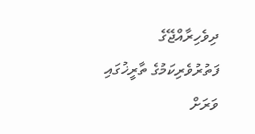ދިވެހިރާއްޖޭގެ ފަތުރުވެރިކަމުގެ ތާރީޚުގައި ވަރަށް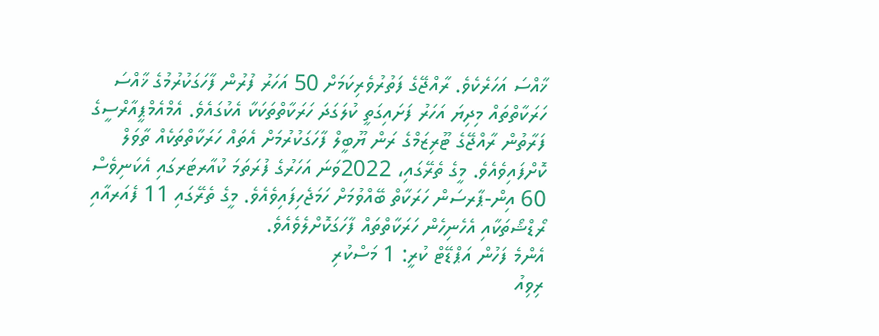ޚާއްސަ އަހަރެކެވެ. ރާއްޖޭގެ ފަތުރުވެރިކަމަށް 50 އަހަރު ފުރުން ފާހަގަކުރުމުގެ ޚާއްސަ ހަރަކާތްތައް މިދިޔަ އަހަރު ފަށައިގަތީ ކުލަގަދަ ހަރަކާތްތަކަކާ އެކުގައެވެ. އެމްއެމްޕީއާރްސީގެ ފަރާތުން ރާއްޖޭގެ ޓޫރިޒަމްގެ ރަން ޔޫބީލް ފާހަގަކުރުމަށް އެތައް ހަރަކާތްތަކެއް ތާވަލް ކޮށްފައިވެއެވެ. މީގެ ތެރޭގައި، 2022ވަނަ އަހަރުގެ ފުރަތަމަ ކުއާރޓަރގައި އެކަނިވެސް 60 އިން-ޕާރސަން ހަރަކާތް ބޭއްވުމަށް ހަމަޖެހިފައިވެއެވެ. މީގެ ތެރޭގައި 11 ފެއަރއާއި ރޯޑްޝޯތަކާއި އެހެނިހެން ހަރަކާތްތައް ފާހަގަކޮށްލެވެއެވެ.
އެންމެ ފަހުން އަޕްޑޭޓް ކުރީ: 1 މަސްކުރި
ރިވިއު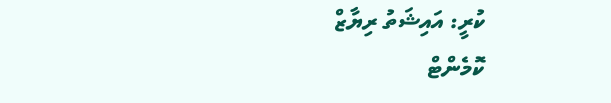ކުރީ: އައިޝަތު ރިޔާޒް
ކޮމެންޓް